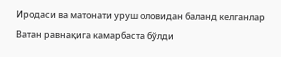Иродаси ва матонати уруш оловидан баланд келганлар Ватан равнақига камарбаста бўлди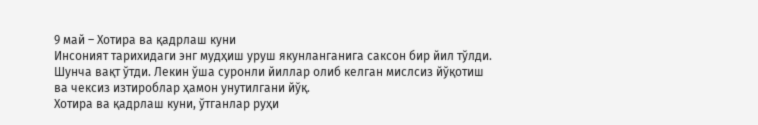9 май – Хотира ва қадрлаш куни
Инсоният тарихидаги энг мудҳиш уруш якунланганига саксон бир йил тўлди. Шунча вақт ўтди. Лекин ўша суронли йиллар олиб келган мислсиз йўқотиш ва чексиз изтироблар ҳамон унутилгани йўқ.
Хотира ва қадрлаш куни, ўтганлар руҳи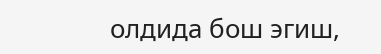олдида бош эгиш,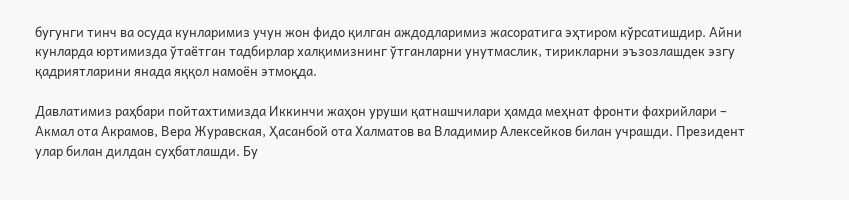бугунги тинч ва осуда кунларимиз учун жон фидо қилган аждодларимиз жасоратига эҳтиром кўрсатишдир. Айни кунларда юртимизда ўтаётган тадбирлар халқимизнинг ўтганларни унутмаслик, тирикларни эъзозлашдек эзгу қадриятларини янада яққол намоён этмоқда.

Давлатимиз раҳбари пойтахтимизда Иккинчи жаҳон уруши қатнашчилари ҳамда меҳнат фронти фахрийлари – Акмал ота Акрамов, Вера Журавская, Ҳасанбой ота Халматов ва Владимир Алексейков билан учрашди. Президент улар билан дилдан суҳбатлашди. Бу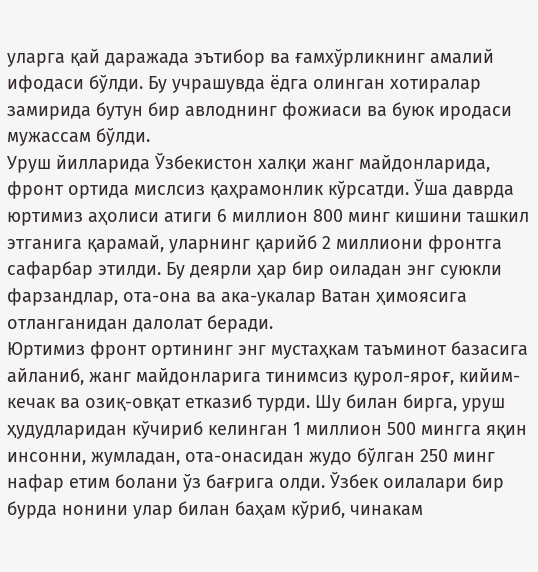уларга қай даражада эътибор ва ғамхўрликнинг амалий ифодаси бўлди. Бу учрашувда ёдга олинган хотиралар замирида бутун бир авлоднинг фожиаси ва буюк иродаси мужассам бўлди.
Уруш йилларида Ўзбекистон халқи жанг майдонларида, фронт ортида мислсиз қаҳрамонлик кўрсатди. Ўша даврда юртимиз аҳолиси атиги 6 миллион 800 минг кишини ташкил этганига қарамай, уларнинг қарийб 2 миллиони фронтга сафарбар этилди. Бу деярли ҳар бир оиладан энг суюкли фарзандлар, ота-она ва ака-укалар Ватан ҳимоясига отланганидан далолат беради.
Юртимиз фронт ортининг энг мустаҳкам таъминот базасига айланиб, жанг майдонларига тинимсиз қурол-яроғ, кийим-кечак ва озиқ-овқат етказиб турди. Шу билан бирга, уруш ҳудудларидан кўчириб келинган 1 миллион 500 мингга яқин инсонни, жумладан, ота-онасидан жудо бўлган 250 минг нафар етим болани ўз бағрига олди. Ўзбек оилалари бир бурда нонини улар билан баҳам кўриб, чинакам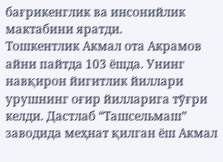бағрикенглик ва инсонийлик мактабини яратди.
Тошкентлик Акмал ота Акрамов айни пайтда 103 ёшда. Унинг навқирон йигитлик йиллари урушнинг оғир йилларига тўғри келди. Дастлаб “Ташсельмаш” заводида меҳнат қилган ёш Акмал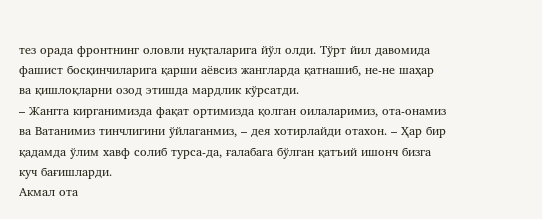тез орада фронтнинг оловли нуқталарига йўл олди. Тўрт йил давомида фашист босқинчиларига қарши аёвсиз жангларда қатнашиб, не-не шаҳар ва қишлоқларни озод этишда мардлик кўрсатди.
– Жангга кирганимизда фақат ортимизда қолган оилаларимиз, ота-онамиз ва Ватанимиз тинчлигини ўйлаганмиз, – дея хотирлайди отахон. – Ҳар бир қадамда ўлим хавф солиб турса-да, ғалабага бўлган қатъий ишонч бизга куч бағишларди.
Акмал ота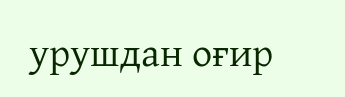урушдан оғир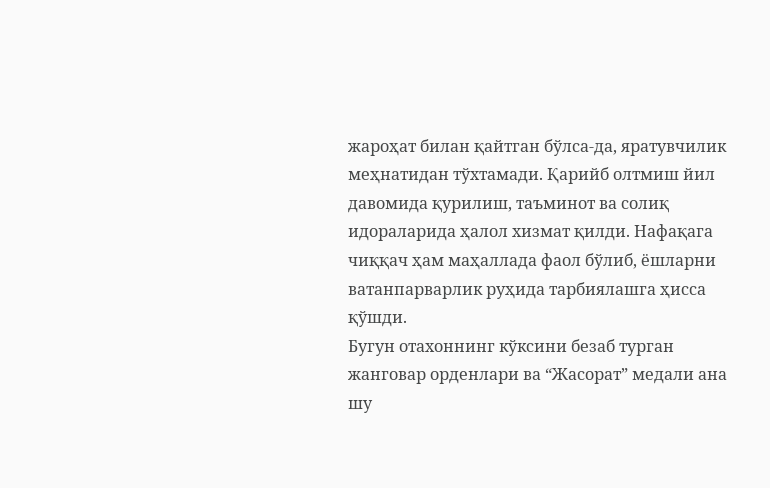жароҳат билан қайтган бўлса-да, яратувчилик меҳнатидан тўхтамади. Қарийб олтмиш йил давомида қурилиш, таъминот ва солиқ идораларида ҳалол хизмат қилди. Нафақага чиққач ҳам маҳаллада фаол бўлиб, ёшларни ватанпарварлик руҳида тарбиялашга ҳисса қўшди.
Бугун отахоннинг кўксини безаб турган жанговар орденлари ва “Жасорат” медали ана шу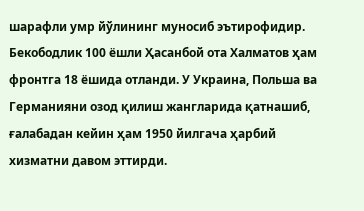шарафли умр йўлининг муносиб эътирофидир.
Бекободлик 100 ёшли Ҳасанбой ота Халматов ҳам фронтга 18 ёшида отланди. У Украина, Польша ва Германияни озод қилиш жангларида қатнашиб, ғалабадан кейин ҳам 1950 йилгача ҳарбий хизматни давом эттирди.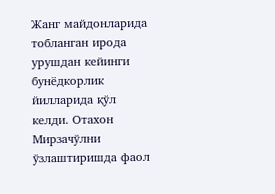Жанг майдонларида тобланган ирода урушдан кейинги бунёдкорлик йилларида қўл келди. Отахон Мирзачўлни ўзлаштиришда фаол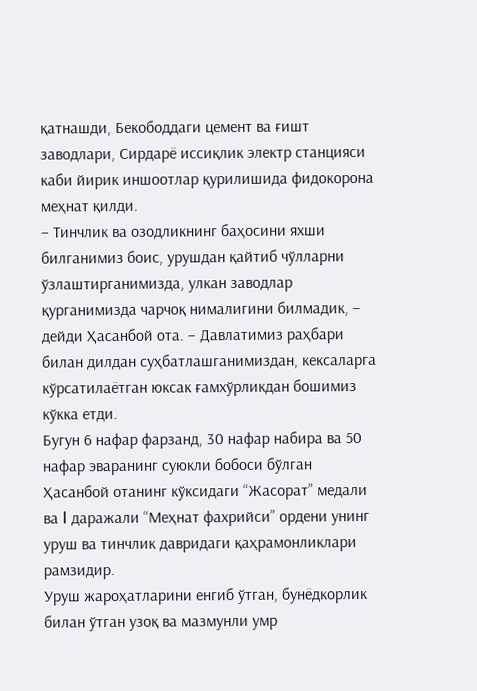қатнашди, Бекободдаги цемент ва ғишт заводлари, Сирдарё иссиқлик электр станцияси каби йирик иншоотлар қурилишида фидокорона меҳнат қилди.
– Тинчлик ва озодликнинг баҳосини яхши билганимиз боис, урушдан қайтиб чўлларни ўзлаштирганимизда, улкан заводлар қурганимизда чарчоқ нималигини билмадик, – дейди Ҳасанбой ота. – Давлатимиз раҳбари билан дилдан суҳбатлашганимиздан, кексаларга кўрсатилаётган юксак ғамхўрликдан бошимиз кўкка етди.
Бугун 6 нафар фарзанд, 30 нафар набира ва 50 нафар эваранинг суюкли бобоси бўлган Ҳасанбой отанинг кўксидаги “Жасорат” медали ва I даражали “Меҳнат фахрийси” ордени унинг уруш ва тинчлик давридаги қаҳрамонликлари рамзидир.
Уруш жароҳатларини енгиб ўтган, бунёдкорлик билан ўтган узоқ ва мазмунли умр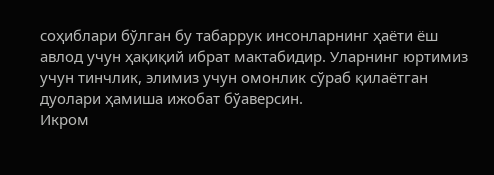соҳиблари бўлган бу табаррук инсонларнинг ҳаёти ёш авлод учун ҳақиқий ибрат мактабидир. Уларнинг юртимиз учун тинчлик, элимиз учун омонлик сўраб қилаётган дуолари ҳамиша ижобат бўаверсин.
Икром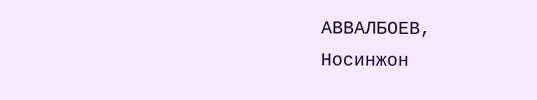АВВАЛБОЕВ,
Носинжон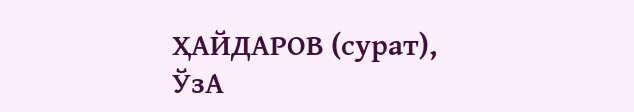ҲАЙДАРОВ (сурат),
ЎзА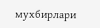мухбирлари